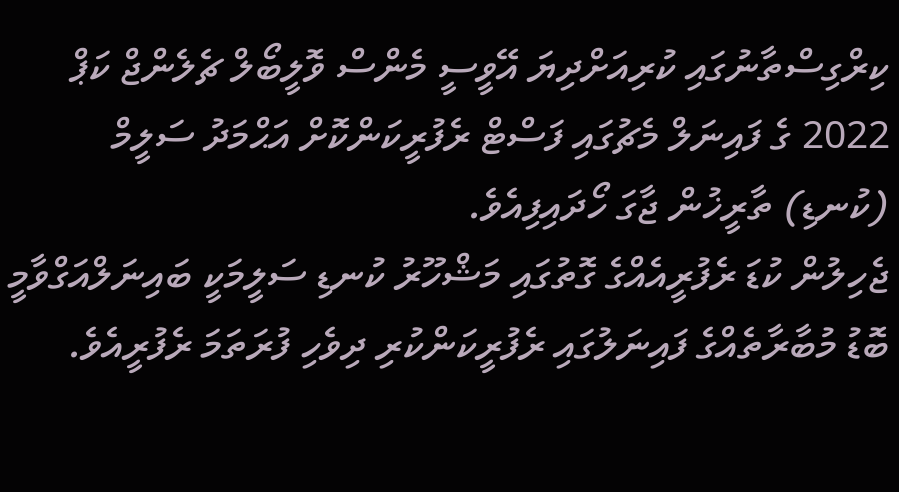ކިރްގިސްތާނުގައި ކުރިއަށްދިޔަ އޭވީސީ މެންސް ވޮލީބޯލް ޗެލެންޖް ކަޕް 2022 ގެ ފައިނަލް މެޗުގައި ފަސްޓް ރެފުރީކަންކޮށް އަޙްމަދު ސަލީމް (ކުނޑި) ތާރީޚުން ޖާގަ ހޯދައިފިއެވެ.
ޖެހިލުން ކުޑަ ރެފުރީއެއްގެ ގޮތުގައި މަޝްހޫރު ކުނޑި ސަލީމަކީ ބައިނަލްއަގްވާމީ ބޮޑު މުބާރާތެއްގެ ފައިނަލުގައި ރެފުރީކަންކުރި ދިވެހި ފުރަތަމަ ރެފުރީއެވެ.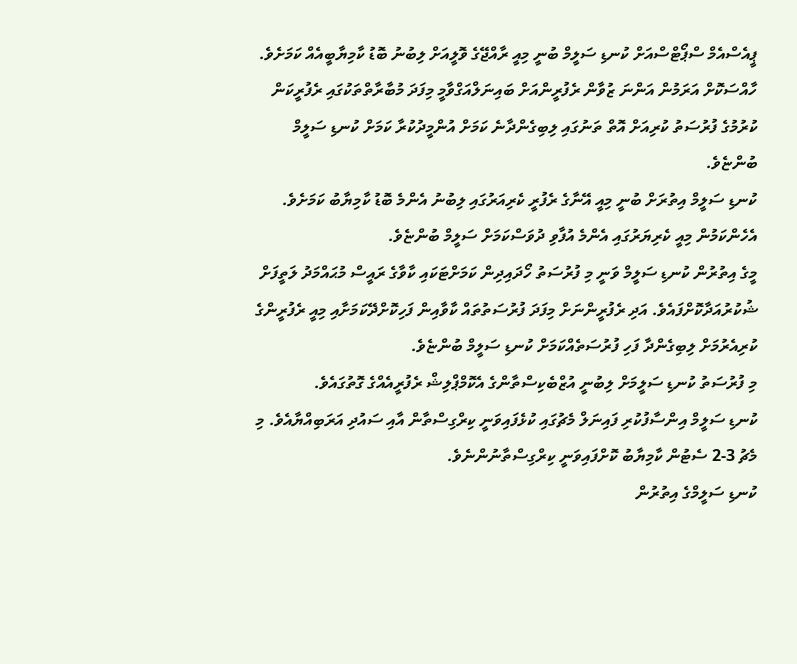ޕީއެސްއެމް ސްޕޯޓްސްއަށް ކުނޑި ސަލީމް ބުނީ މިއީ ރާއްޖޭގެ ވޮލީއަށް ލިބުނު ބޮޑު ކާމިޔާބީއެއް ކަމަށެވެ. ހާއްސަކޮށް އަރަމުން އަންނަ ޒުވާން ރެފުރީންއަށް ބައިނަލްއަގްވާމީ މިފަދަ މުބާރާތްތަކުގައި ރެފުރީކަން ކުރުމުގެ ފުރުސަތު ކުރިއަށް އޮތް ތަނުގައި ލިބިގެންދާނެ ކަމަށް އުންމީދުކުރާ ކަމަށް ކުނޑި ސަލީމް ބުންޏެވެ.
ކުނޑި ސަލީމް އިތުރަށް ބުނީ މިއީ އޭނާގެ ރެފުރީ ކެރިއަރުގައި ލިބުނު އެންމެ ބޮޑު ކާމިޔާބު ކަމަށެވެ. އެހެންކަމުން މިއީ ކެރިޔަރުގައި އެންމެ އުފާވި ދުވަސްކަމަށް ސަލީމް ބުންޏެވެ.
މީގެ އިތުރުން ކުނޑި ސަލީމް ވަނީ މި ފުރުސަތު ހޯދައިދިން ކަމަށްޓަކައި ކާވާގެ ރައީސް މުޙައްމަދު ލަތީފަށް ޝުކުރުއަދާކޮށްފައެވެ. އަދި ރެފުރީންނަށް މިފަދަ ފުރުސަތުތައް ކާވާއިން ފަހިކޮށްދޭކަމަށާއި މިއީ ރެފުރީންގެ ކުރިއެރުމަށް ލިބިގެންދާ ފަހި ފުރުސަތެއްކަމަށް ކުނޑި ސަލީމް ބުންޏެވެ.
މި ފުރުސަތު ކުނޑި ސަލީމަށް ލިބުނީ އުޒްބެކިސްތާންގެ އެކޮމްޕްލިޝް ރެފުރީއެއްގެ ގޮތުގައެވެ.
ކުނޑި ސަލީމް އިންސާފުކުރި ފައިނަލް މެޗުގައި ކުޅެފައިވަނީ ކިރްގިސްތާން އާއި ސައުދި އަރަބިއްޔާއެވެ. މި މެޗު 3-2 ސެޓުން ކާމިޔާބު ކޮށްފައިވަނީ ކިރްގިސްތާނުންނެވެ.
ކުނޑި ސަލީމްގެ އިތުރުން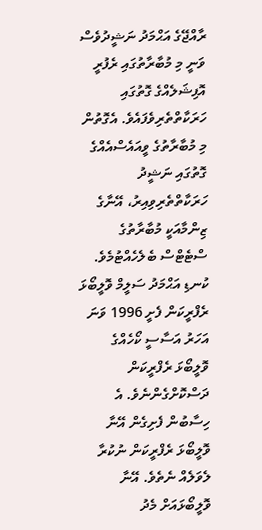ރާއްޖޭގެ އަޙްމަދު ނަޝީދުވެސް ވަނީ މި މުބާރާތުގައި ރެފުރީ އޮފިޝަލެއްގެ ގޮތުގައި ހަރަކާތްތެރިވެފައެވެ. އެގޮތުން މި މުބާރާތުގެ ވީއައެސްއެއްގެ ގޮތުގައި ނަޝީދު ހަރަކާތްތެރިވިއިރު، އޭނާގެ ޒިންމާއަކީ މުބާރާތުގެ ސްޓެޓްސް ބެލެހެއްޓުމެވެ.
ކުނޑި އަޙްމަދު ސަލީމް ވޮލީބޯޅަ ރެފްރީކަން ފެށީ 1996 ވަނަ އަހަރު އަސާސީ ކޯހެއްގެ ވޮލީބޯޅަ ރެފްރީކަން ދަސްކޮށްގެންނެވެ. އެ ހިސާބުން ފެށިގެން އޭނާ ވޮލީބޯޅަ ރެފްރީކަން ނުކުރާ ލެވަލެއް ނެތެވެ. އޭނާ ވޮލީބޯޅައަށް މެދު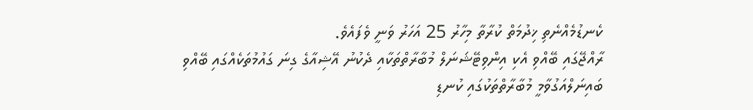ކެނޑުމެއްނެތި ޚިދުމަތް ކުރާތާ މިހާރު 25 އަހަރު ވަނީ ވެފައެވެ.
ރާއްޖޭގައި ބޭއްވި އެކި އިންވިޓޭޝަނަލް މުބާރާތްތަކާއި ދެކުނު އޭޝިއާގެ ގިނަ ގައުމުތަކެއްގައި ބޭއްވި ބައިނަލްއަގުވާމީ މުބާރާތްތަކުގައި ކުނޑި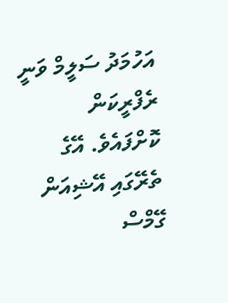އަހުމަދު ސަލީމް ވަނީ ރެފްރީކަން ކޮށްފައެވެ. އޭގެ ތެރޭގައި އޭޝިއަން ގޭމްސް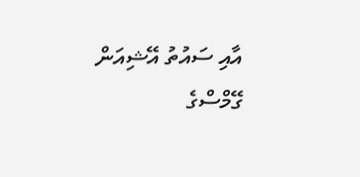އާއި ސައުތު އޭޝިއަން ގޭމްސްގެ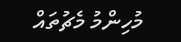މުހިންމު މެޗުތައް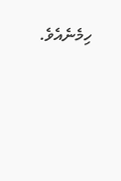ހިމެނެއެވެ.